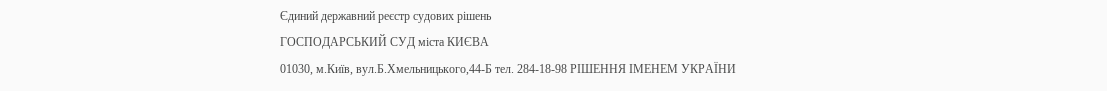Єдиний державний реєстр судових рішень
ГОСПОДАРСЬКИЙ СУД міста КИЄВА
01030, м.Київ, вул.Б.Хмельницького,44-Б тел. 284-18-98 РІШЕННЯ ІМЕНЕМ УКРАЇНИ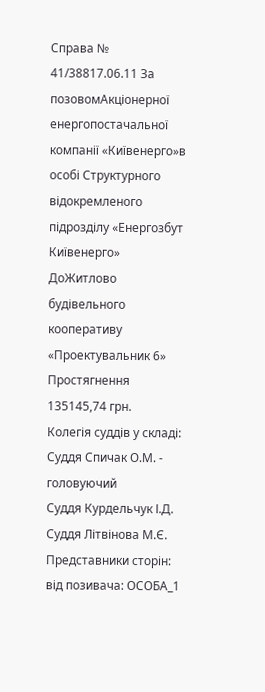Справа № 41/38817.06.11 За позовомАкціонерної енергопостачальної компанії «Київенерго»в особі Структурного відокремленого підрозділу «Енергозбут Київенерго»
ДоЖитлово будівельного кооперативу «Проектувальник 6»
Простягнення 135145,74 грн.
Колегія суддів у складі: Суддя Спичак О.М. - головуючий
Суддя Курдельчук І.Д.
Суддя Літвінова М.Є.
Представники сторін:
від позивача: ОСОБА_1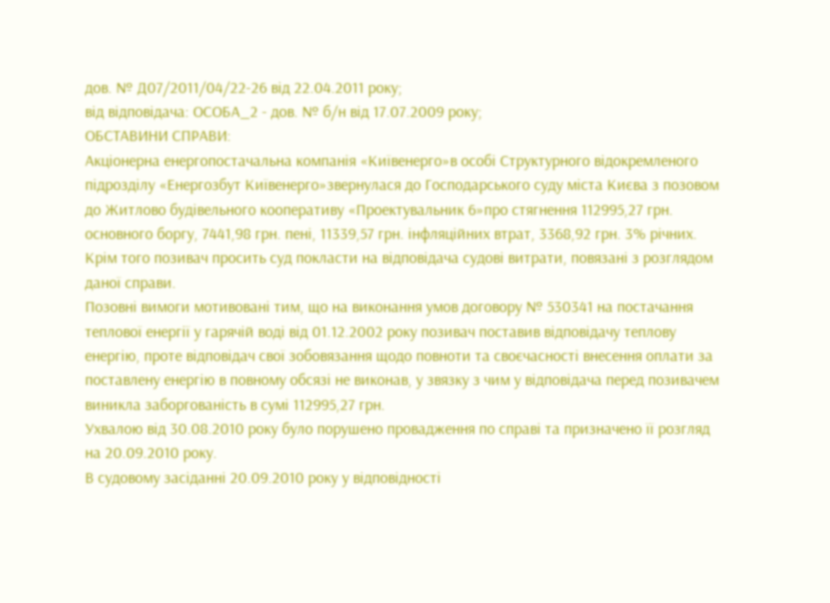дов. № Д07/2011/04/22-26 від 22.04.2011 року;
від відповідача: ОСОБА_2 - дов. № б/н від 17.07.2009 року;
ОБСТАВИНИ СПРАВИ:
Акціонерна енергопостачальна компанія «Київенерго»в особі Структурного відокремленого підрозділу «Енергозбут Київенерго»звернулася до Господарського суду міста Києва з позовом до Житлово будівельного кооперативу «Проектувальник 6»про стягнення 112995,27 грн. основного боргу, 7441,98 грн. пені, 11339,57 грн. інфляційних втрат, 3368,92 грн. 3% річних.
Крім того позивач просить суд покласти на відповідача судові витрати, повязані з розглядом даної справи.
Позовні вимоги мотивовані тим, що на виконання умов договору № 530341 на постачання теплової енергії у гарячій воді від 01.12.2002 року позивач поставив відповідачу теплову енергію, проте відповідач свої зобовязання щодо повноти та своєчасності внесення оплати за поставлену енергію в повному обсязі не виконав, у звязку з чим у відповідача перед позивачем виникла заборгованість в сумі 112995,27 грн.
Ухвалою від 30.08.2010 року було порушено провадження по справі та призначено її розгляд на 20.09.2010 року.
В судовому засіданні 20.09.2010 року у відповідності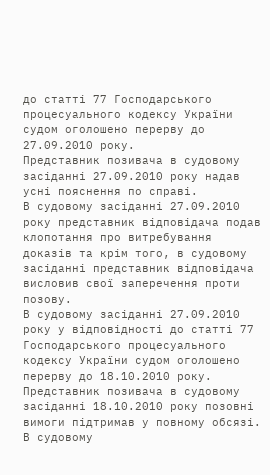до статті 77 Господарського процесуального кодексу України судом оголошено перерву до 27.09.2010 року.
Представник позивача в судовому засіданні 27.09.2010 року надав усні пояснення по справі.
В судовому засіданні 27.09.2010 року представник відповідача подав клопотання про витребування доказів та крім того, в судовому засіданні представник відповідача висловив свої заперечення проти позову.
В судовому засіданні 27.09.2010 року у відповідності до статті 77 Господарського процесуального кодексу України судом оголошено перерву до 18.10.2010 року.
Представник позивача в судовому засіданні 18.10.2010 року позовні вимоги підтримав у повному обсязі.
В судовому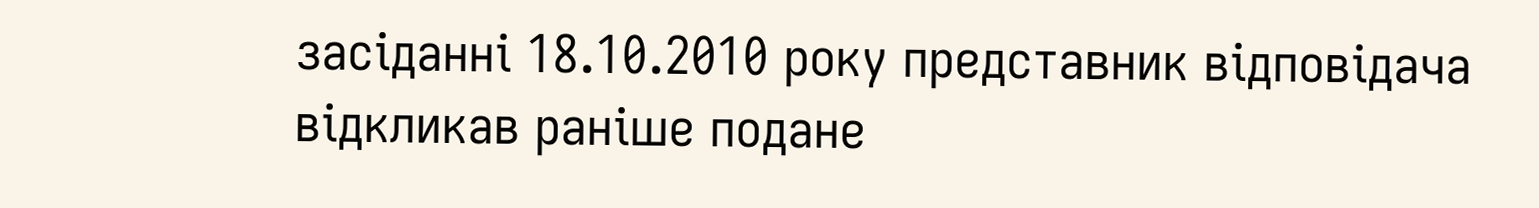засіданні 18.10.2010 року представник відповідача відкликав раніше подане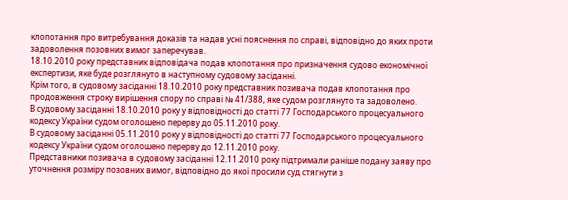клопотання про витребування доказів та надав усні пояснення по справі, відповідно до яких проти задоволення позовних вимог заперечував.
18.10.2010 року представник відповідача подав клопотання про призначення судово економічної експертизи, яке буде розглянуто в наступному судовому засіданні.
Крім того, в судовому засіданні 18.10.2010 року представник позивача подав клопотання про продовження строку вирішення спору по справі № 41/388, яке судом розглянуто та задоволено.
В судовому засіданні 18.10.2010 року у відповідності до статті 77 Господарського процесуального кодексу України судом оголошено перерву до 05.11.2010 року.
В судовому засіданні 05.11.2010 року у відповідності до статті 77 Господарського процесуального кодексу України судом оголошено перерву до 12.11.2010 року.
Представники позивача в судовому засіданні 12.11.2010 року підтримали раніше подану заяву про уточнення розміру позовних вимог, відповідно до якої просили суд стягнути з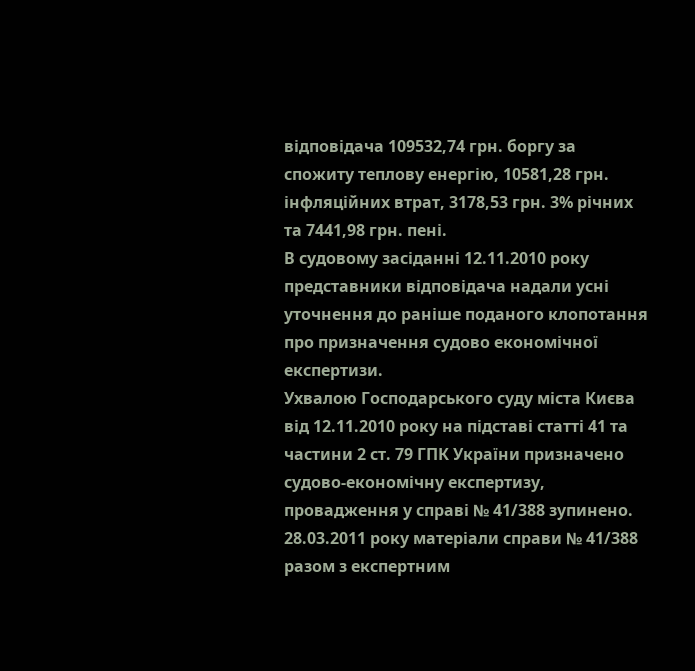відповідача 109532,74 грн. боргу за спожиту теплову енергію, 10581,28 грн. інфляційних втрат, 3178,53 грн. 3% річних та 7441,98 грн. пені.
В судовому засіданні 12.11.2010 року представники відповідача надали усні уточнення до раніше поданого клопотання про призначення судово економічної експертизи.
Ухвалою Господарського суду міста Києва від 12.11.2010 року на підставі статті 41 та частини 2 ст. 79 ГПК України призначено судово-економічну експертизу, провадження у справі № 41/388 зупинено.
28.03.2011 року матеріали справи № 41/388 разом з експертним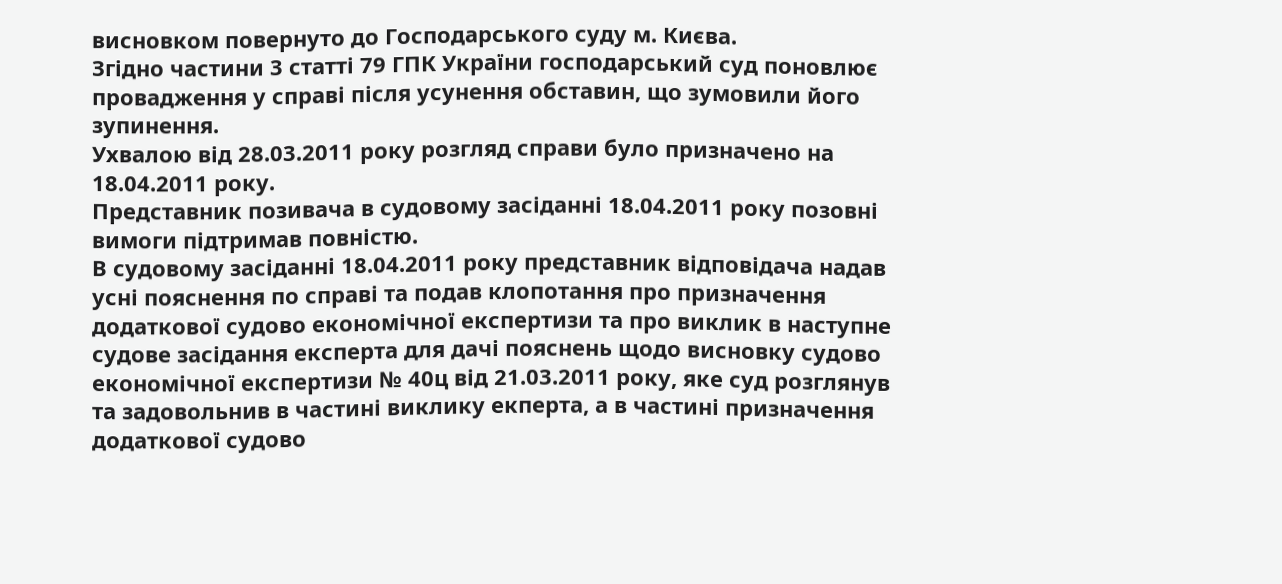висновком повернуто до Господарського суду м. Києва.
Згідно частини 3 статті 79 ГПК України господарський суд поновлює провадження у справі після усунення обставин, що зумовили його зупинення.
Ухвалою від 28.03.2011 року розгляд справи було призначено на 18.04.2011 року.
Представник позивача в судовому засіданні 18.04.2011 року позовні вимоги підтримав повністю.
В судовому засіданні 18.04.2011 року представник відповідача надав усні пояснення по справі та подав клопотання про призначення додаткової судово економічної експертизи та про виклик в наступне судове засідання експерта для дачі пояснень щодо висновку судово економічної експертизи № 40ц від 21.03.2011 року, яке суд розглянув та задовольнив в частині виклику екперта, а в частині призначення додаткової судово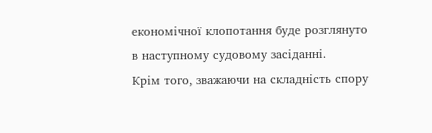економічної клопотання буде розглянуто в наступному судовому засіданні.
Крім того, зважаючи на складність спору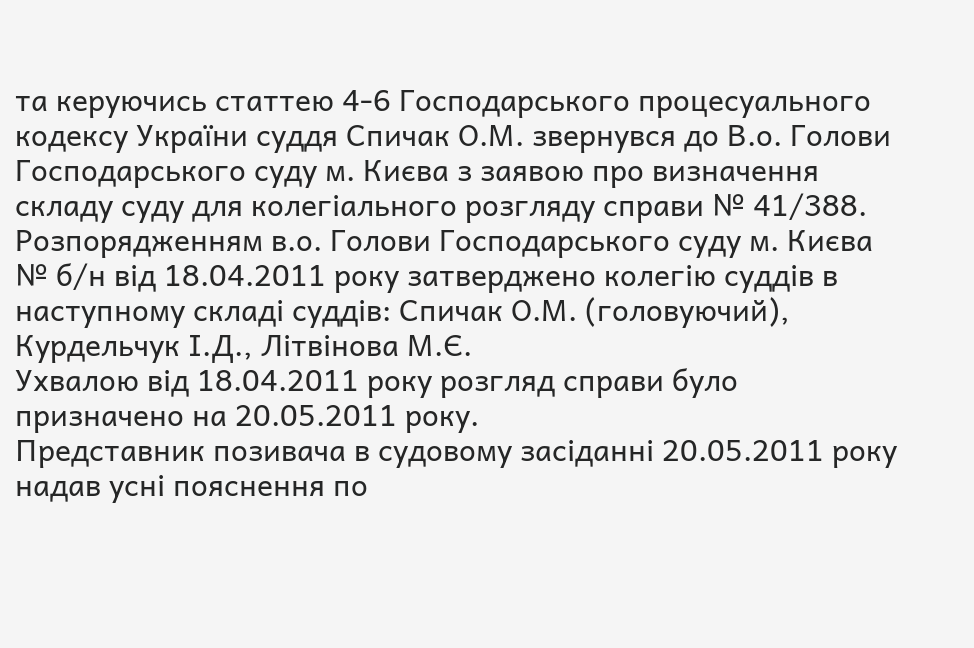та керуючись статтею 4-6 Господарського процесуального кодексу України суддя Спичак О.М. звернувся до В.о. Голови Господарського суду м. Києва з заявою про визначення складу суду для колегіального розгляду справи № 41/388.
Розпорядженням в.о. Голови Господарського суду м. Києва № б/н від 18.04.2011 року затверджено колегію суддів в наступному складі суддів: Спичак О.М. (головуючий), Курдельчук І.Д., Літвінова М.Є.
Ухвалою від 18.04.2011 року розгляд справи було призначено на 20.05.2011 року.
Представник позивача в судовому засіданні 20.05.2011 року надав усні пояснення по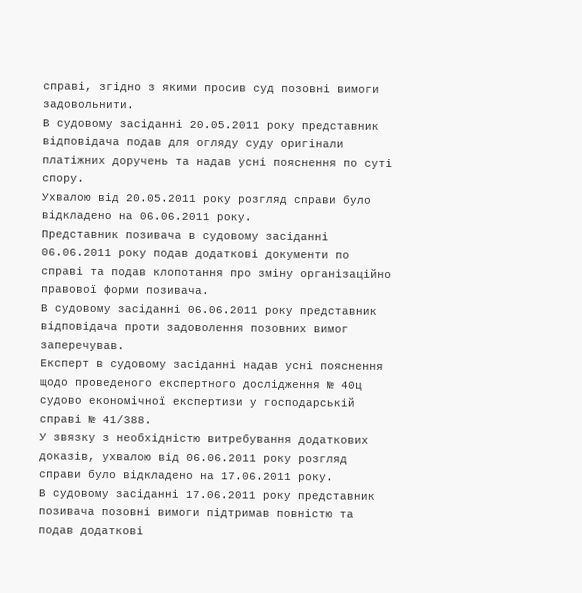справі, згідно з якими просив суд позовні вимоги задовольнити.
В судовому засіданні 20.05.2011 року представник відповідача подав для огляду суду оригінали платіжних доручень та надав усні пояснення по суті спору.
Ухвалою від 20.05.2011 року розгляд справи було відкладено на 06.06.2011 року.
Представник позивача в судовому засіданні 06.06.2011 року подав додаткові документи по справі та подав клопотання про зміну організаційно правової форми позивача.
В судовому засіданні 06.06.2011 року представник відповідача проти задоволення позовних вимог заперечував.
Експерт в судовому засіданні надав усні пояснення щодо проведеного експертного дослідження № 40ц судово економічної експертизи у господарській справі № 41/388.
У звязку з необхідністю витребування додаткових доказів, ухвалою від 06.06.2011 року розгляд справи було відкладено на 17.06.2011 року.
В судовому засіданні 17.06.2011 року представник позивача позовні вимоги підтримав повністю та подав додаткові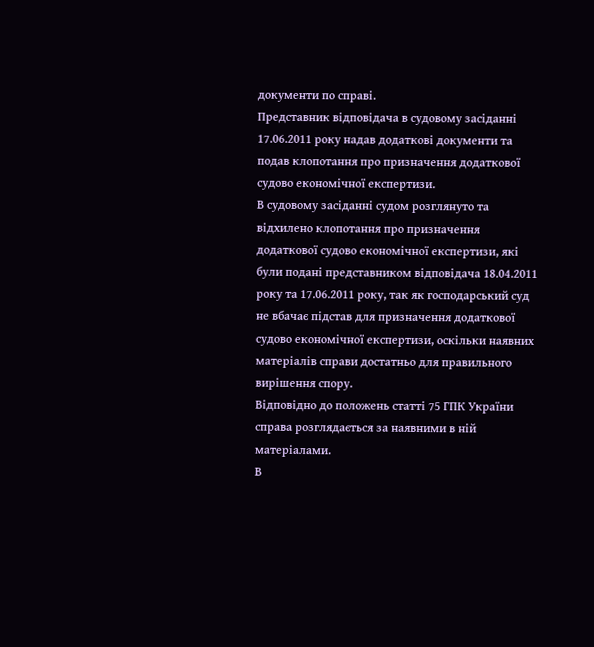документи по справі.
Представник відповідача в судовому засіданні 17.06.2011 року надав додаткові документи та подав клопотання про призначення додаткової судово економічної експертизи.
В судовому засіданні судом розглянуто та відхилено клопотання про призначення додаткової судово економічної експертизи, які були подані представником відповідача 18.04.2011 року та 17.06.2011 року, так як господарський суд не вбачає підстав для призначення додаткової судово економічної експертизи, оскільки наявних матеріалів справи достатньо для правильного вирішення спору.
Відповідно до положень статті 75 ГПК України справа розглядається за наявними в ній матеріалами.
В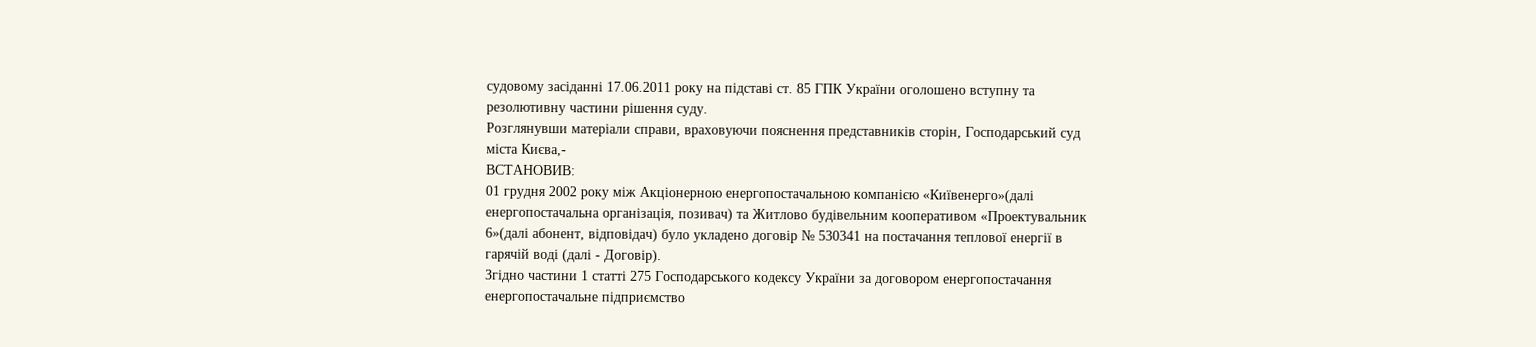судовому засіданні 17.06.2011 року на підставі ст. 85 ГПК України оголошено вступну та резолютивну частини рішення суду.
Розглянувши матеріали справи, враховуючи пояснення представників сторін, Господарський суд міста Києва,-
ВСТАНОВИВ:
01 грудня 2002 року між Акціонерною енергопостачальною компанією «Київенерго»(далі енергопостачальна організація, позивач) та Житлово будівельним кооперативом «Проектувальник 6»(далі абонент, відповідач) було укладено договір № 530341 на постачання теплової енергії в гарячій воді (далі - Договір).
Згідно частини 1 статті 275 Господарського кодексу України за договором енергопостачання енергопостачальне підприємство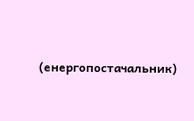(енергопостачальник)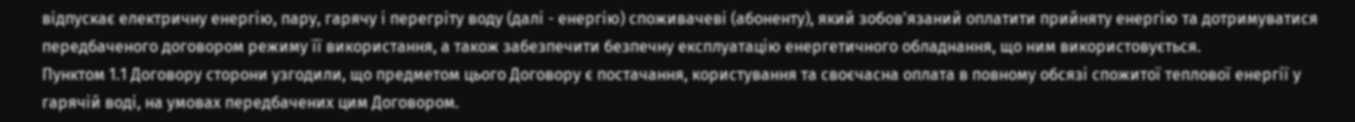відпускає електричну енергію, пару, гарячу і перегріту воду (далі - енергію) споживачеві (абоненту), який зобов'язаний оплатити прийняту енергію та дотримуватися передбаченого договором режиму її використання, а також забезпечити безпечну експлуатацію енергетичного обладнання, що ним використовується.
Пунктом 1.1 Договору сторони узгодили, що предметом цього Договору є постачання, користування та своєчасна оплата в повному обсязі спожитої теплової енергії у гарячій воді, на умовах передбачених цим Договором.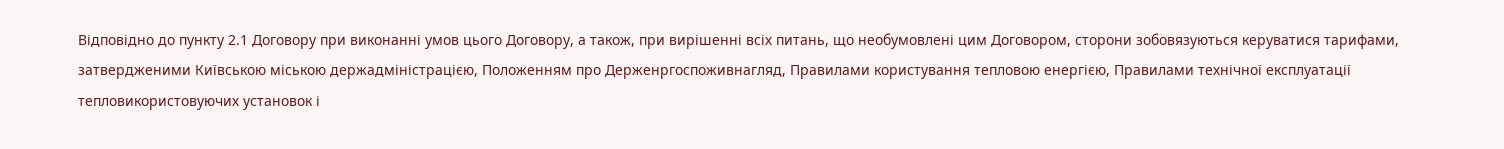Відповідно до пункту 2.1 Договору при виконанні умов цього Договору, а також, при вирішенні всіх питань, що необумовлені цим Договором, сторони зобовязуються керуватися тарифами, затвердженими Київською міською держадміністрацією, Положенням про Держенргоспоживнагляд, Правилами користування тепловою енергією, Правилами технічної експлуатації тепловикористовуючих установок і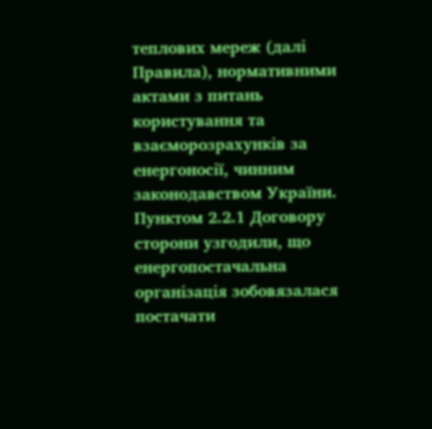теплових мереж (далі Правила), нормативними актами з питань користування та взаєморозрахунків за енергоносії, чинним законодавством України.
Пунктом 2.2.1 Договору сторони узгодили, що енергопостачальна організація зобовязалася постачати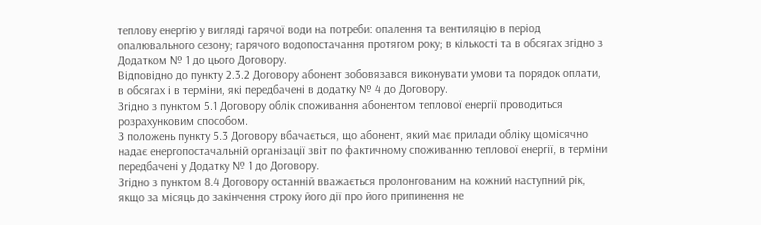теплову енергію у вигляді гарячої води на потреби: опалення та вентиляцію в період опалювального сезону; гарячого водопостачання протягом року; в кількості та в обсягах згідно з Додатком № 1 до цього Договору.
Відповідно до пункту 2.3.2 Договору абонент зобовязався виконувати умови та порядок оплати, в обсягах і в терміни, які передбачені в додатку № 4 до Договору.
Згідно з пунктом 5.1 Договору облік споживання абонентом теплової енергії проводиться розрахунковим способом.
З положень пункту 5.3 Договору вбачається, що абонент, який має прилади обліку щомісячно надає енергопостачальній організації звіт по фактичному споживанню теплової енергії, в терміни передбачені у Додатку № 1 до Договору.
Згідно з пунктом 8.4 Договору останній вважається пролонгованим на кожний наступний рік, якщо за місяць до закінчення строку його дії про його припинення не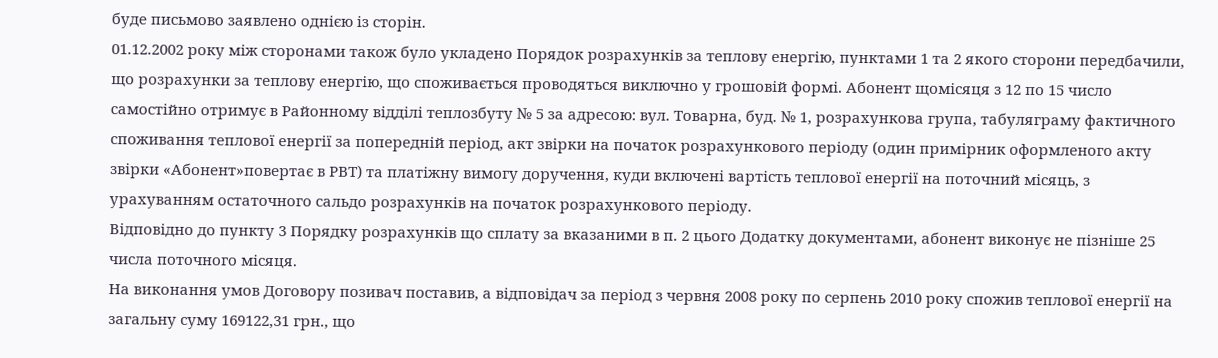буде письмово заявлено однією із сторін.
01.12.2002 року між сторонами також було укладено Порядок розрахунків за теплову енергію, пунктами 1 та 2 якого сторони передбачили, що розрахунки за теплову енергію, що споживається проводяться виключно у грошовій формі. Абонент щомісяця з 12 по 15 число самостійно отримує в Районному відділі теплозбуту № 5 за адресою: вул. Товарна, буд. № 1, розрахункова група, табуляграму фактичного споживання теплової енергії за попередній період, акт звірки на початок розрахункового періоду (один примірник оформленого акту звірки «Абонент»повертає в РВТ) та платіжну вимогу доручення, куди включені вартість теплової енергії на поточний місяць, з урахуванням остаточного сальдо розрахунків на початок розрахункового періоду.
Відповідно до пункту 3 Порядку розрахунків що сплату за вказаними в п. 2 цього Додатку документами, абонент виконує не пізніше 25 числа поточного місяця.
На виконання умов Договору позивач поставив, а відповідач за період з червня 2008 року по серпень 2010 року спожив теплової енергії на загальну суму 169122,31 грн., що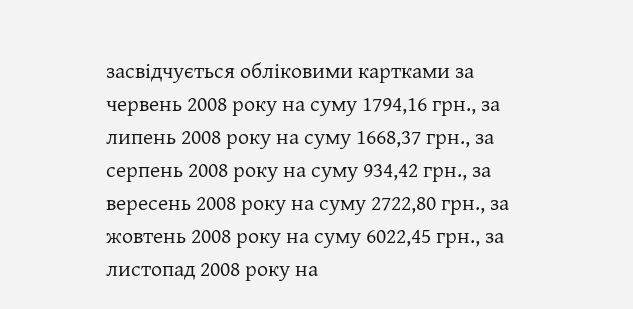засвідчується обліковими картками за червень 2008 року на суму 1794,16 грн., за липень 2008 року на суму 1668,37 грн., за серпень 2008 року на суму 934,42 грн., за вересень 2008 року на суму 2722,80 грн., за жовтень 2008 року на суму 6022,45 грн., за листопад 2008 року на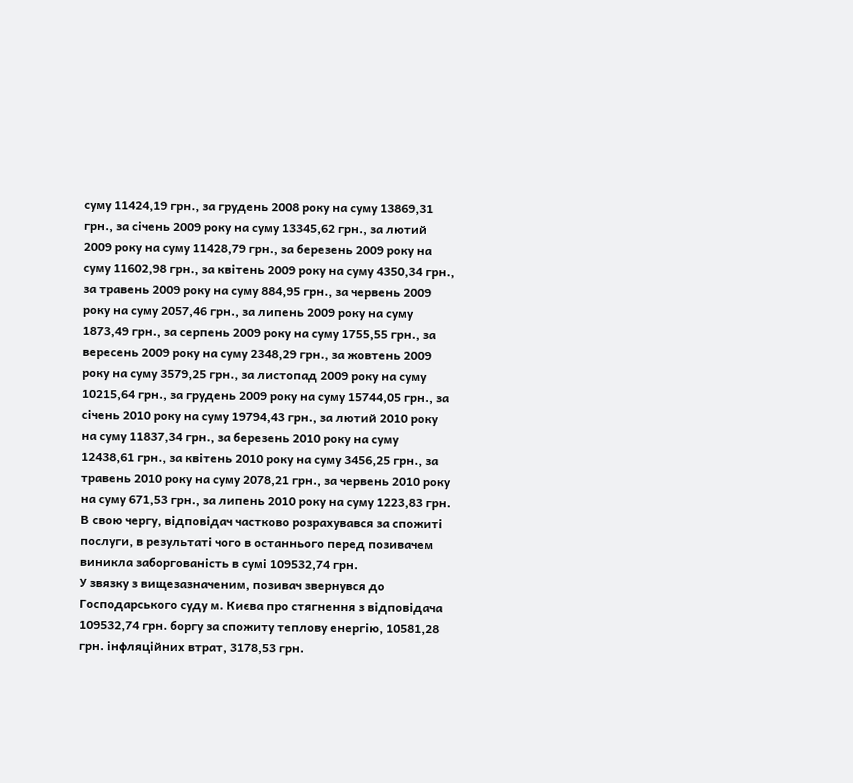суму 11424,19 грн., за грудень 2008 року на суму 13869,31 грн., за січень 2009 року на суму 13345,62 грн., за лютий 2009 року на суму 11428,79 грн., за березень 2009 року на суму 11602,98 грн., за квітень 2009 року на суму 4350,34 грн., за травень 2009 року на суму 884,95 грн., за червень 2009 року на суму 2057,46 грн., за липень 2009 року на суму 1873,49 грн., за серпень 2009 року на суму 1755,55 грн., за вересень 2009 року на суму 2348,29 грн., за жовтень 2009 року на суму 3579,25 грн., за листопад 2009 року на суму 10215,64 грн., за грудень 2009 року на суму 15744,05 грн., за січень 2010 року на суму 19794,43 грн., за лютий 2010 року на суму 11837,34 грн., за березень 2010 року на суму 12438,61 грн., за квітень 2010 року на суму 3456,25 грн., за травень 2010 року на суму 2078,21 грн., за червень 2010 року на суму 671,53 грн., за липень 2010 року на суму 1223,83 грн.
В свою чергу, відповідач частково розрахувався за спожиті послуги, в результаті чого в останнього перед позивачем виникла заборгованість в сумі 109532,74 грн.
У звязку з вищезазначеним, позивач звернувся до Господарського суду м. Києва про стягнення з відповідача 109532,74 грн. боргу за спожиту теплову енергію, 10581,28 грн. інфляційних втрат, 3178,53 грн.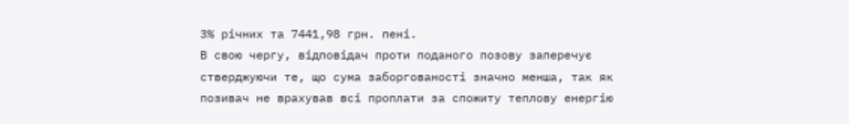3% річних та 7441,98 грн. пені.
В свою чергу, відповідач проти поданого позову заперечує стверджуючи те, що сума заборгованості значно менша, так як позивач не врахував всі проплати за спожиту теплову енергію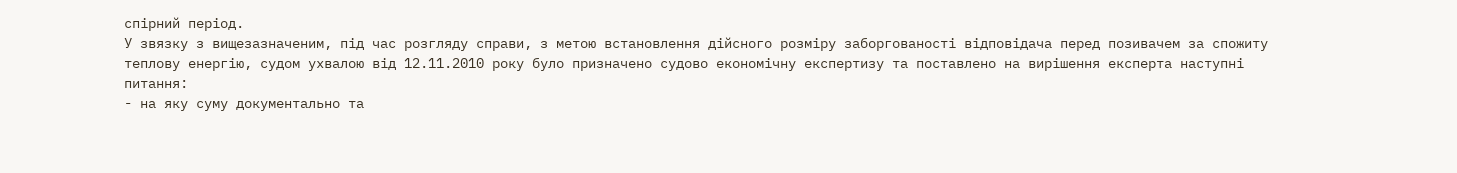спірний період.
У звязку з вищезазначеним, під час розгляду справи, з метою встановлення дійсного розміру заборгованості відповідача перед позивачем за спожиту теплову енергію, судом ухвалою від 12.11.2010 року було призначено судово економічну експертизу та поставлено на вирішення експерта наступні питання:
- на яку суму документально та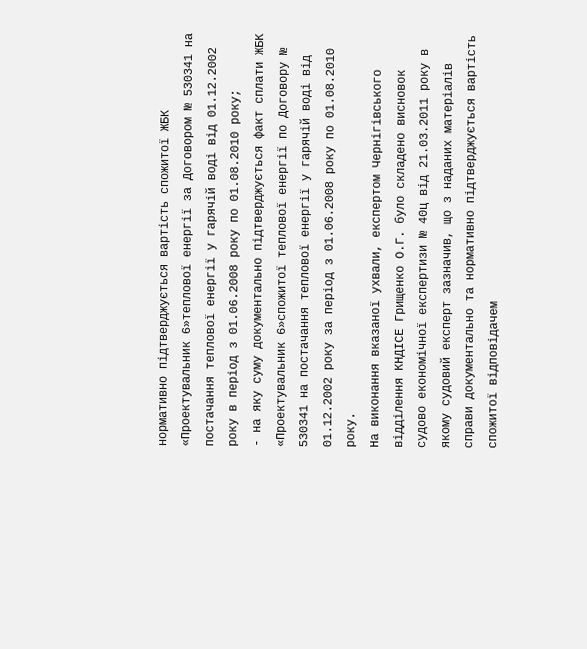нормативно підтверджується вартість спожитої ЖБК «Проектувальник 6»теплової енергії за Договором № 530341 на постачання теплової енергії у гарячій воді від 01.12.2002 року в період з 01.06.2008 року по 01.08.2010 року;
- на яку суму документально підтверджується факт сплати ЖБК «Проектувальник 6»спожитої теплової енергії по Договору № 530341 на постачання теплової енергії у гарячій воді від 01.12.2002 року за період з 01.06.2008 року по 01.08.2010 року.
На виконання вказаної ухвали, експертом Чернігівського відділення КНДІСЕ Грищенко О.Г. було складено висновок судово економічної експертизи № 40ц від 21.03.2011 року в якому судовий експерт зазначив, що з наданих матеріалів справи документально та нормативно підтверджується вартість спожитої відповідачем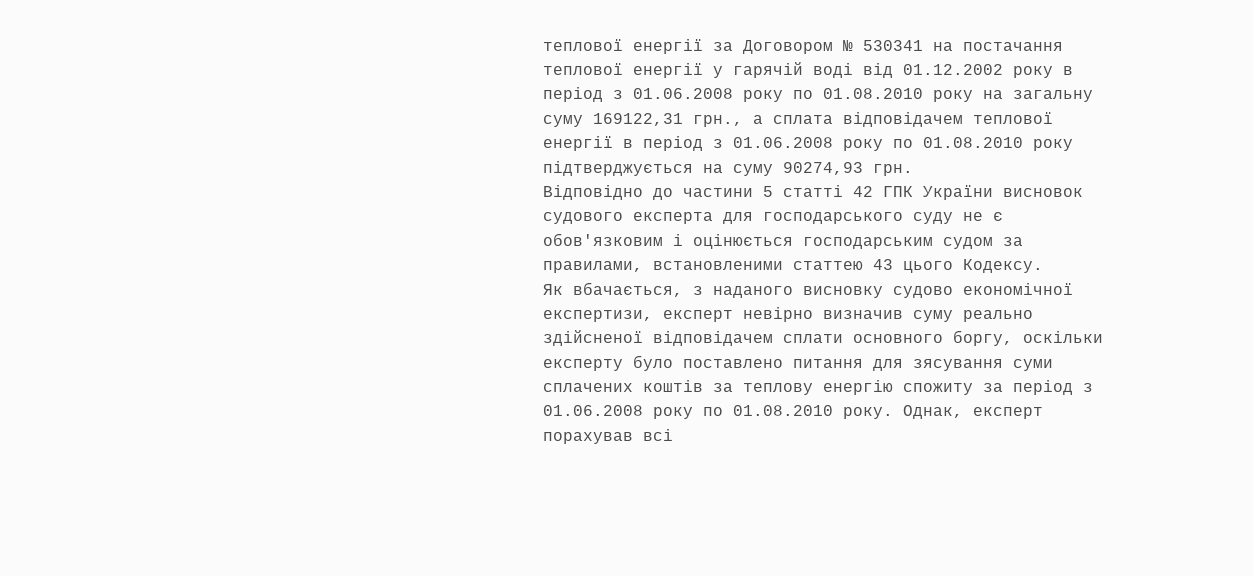теплової енергії за Договором № 530341 на постачання теплової енергії у гарячій воді від 01.12.2002 року в період з 01.06.2008 року по 01.08.2010 року на загальну суму 169122,31 грн., а сплата відповідачем теплової енергії в період з 01.06.2008 року по 01.08.2010 року підтверджується на суму 90274,93 грн.
Відповідно до частини 5 статті 42 ГПК України висновок судового експерта для господарського суду не є обов'язковим і оцінюється господарським судом за правилами, встановленими статтею 43 цього Кодексу.
Як вбачається, з наданого висновку судово економічної експертизи, експерт невірно визначив суму реально здійсненої відповідачем сплати основного боргу, оскільки експерту було поставлено питання для зясування суми сплачених коштів за теплову енергію спожиту за період з 01.06.2008 року по 01.08.2010 року. Однак, експерт порахував всі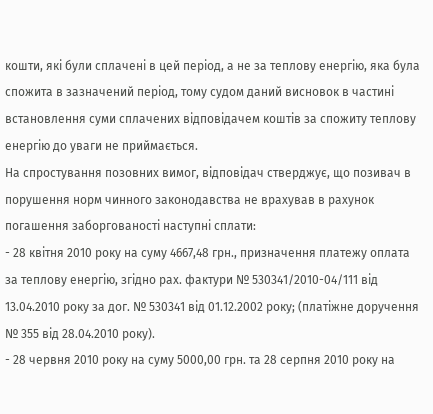кошти, які були сплачені в цей період, а не за теплову енергію, яка була спожита в зазначений період, тому судом даний висновок в частині встановлення суми сплачених відповідачем коштів за спожиту теплову енергію до уваги не приймається.
На спростування позовних вимог, відповідач стверджує, що позивач в порушення норм чинного законодавства не врахував в рахунок погашення заборгованості наступні сплати:
- 28 квітня 2010 року на суму 4667,48 грн., призначення платежу оплата за теплову енергію, згідно рах. фактури № 530341/2010-04/111 від 13.04.2010 року за дог. № 530341 від 01.12.2002 року; (платіжне доручення № 355 від 28.04.2010 року).
- 28 червня 2010 року на суму 5000,00 грн. та 28 серпня 2010 року на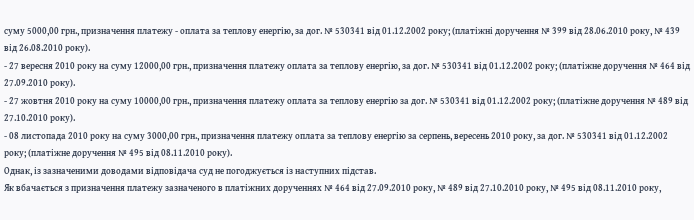суму 5000,00 грн., призначення платежу - оплата за теплову енергію, за дог. № 530341 від 01.12.2002 року; (платіжні доручення № 399 від 28.06.2010 року, № 439 від 26.08.2010 року).
- 27 вересня 2010 року на суму 12000,00 грн., призначення платежу оплата за теплову енергію, за дог. № 530341 від 01.12.2002 року; (платіжне доручення № 464 від 27.09.2010 року).
- 27 жовтня 2010 року на суму 10000,00 грн., призначення платежу оплата за теплову енергію за дог. № 530341 від 01.12.2002 року; (платіжне доручення № 489 від 27.10.2010 року).
- 08 листопада 2010 року на суму 3000,00 грн., призначення платежу оплата за теплову енергію за серпень, вересень 2010 року, за дог. № 530341 від 01.12.2002 року; (платіжне доручення № 495 від 08.11.2010 року).
Однак, із зазначеними доводами відповідача суд не погоджується із наступних підстав.
Як вбачається з призначення платежу зазначеного в платіжних дорученнях № 464 від 27.09.2010 року, № 489 від 27.10.2010 року, № 495 від 08.11.2010 року,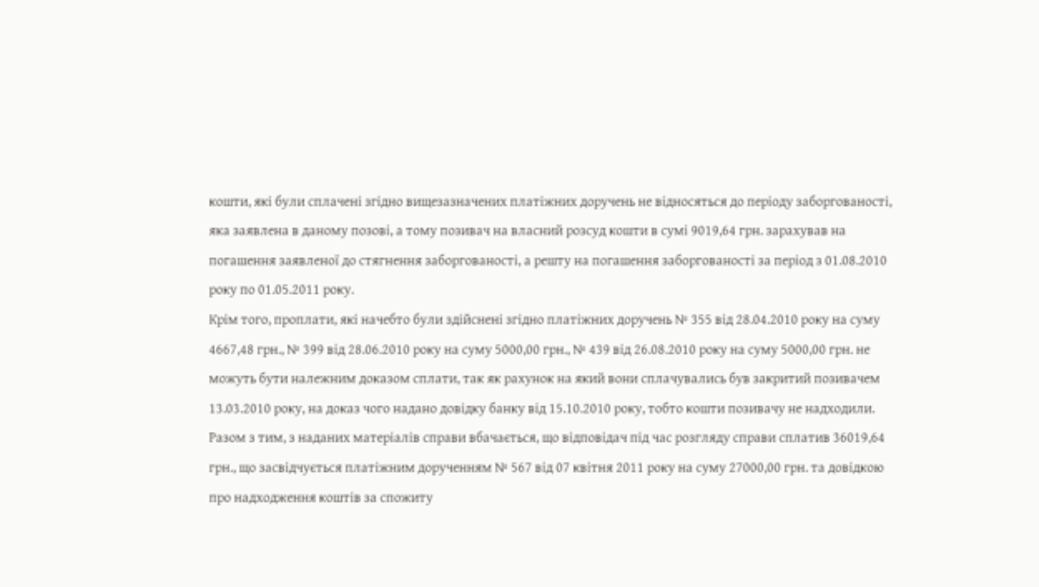кошти, які були сплачені згідно вищезазначених платіжних доручень не відносяться до періоду заборгованості, яка заявлена в даному позові, а тому позивач на власний розсуд кошти в сумі 9019,64 грн. зарахував на погашення заявленої до стягнення заборгованості, а решту на погашення заборгованості за період з 01.08.2010 року по 01.05.2011 року.
Крім того, проплати, які начебто були здійснені згідно платіжних доручень № 355 від 28.04.2010 року на суму 4667,48 грн., № 399 від 28.06.2010 року на суму 5000,00 грн., № 439 від 26.08.2010 року на суму 5000,00 грн. не можуть бути належним доказом сплати, так як рахунок на який вони сплачувались був закритий позивачем 13.03.2010 року, на доказ чого надано довідку банку від 15.10.2010 року, тобто кошти позивачу не надходили.
Разом з тим, з наданих матеріалів справи вбачається, що відповідач під час розгляду справи сплатив 36019,64 грн., що засвідчується платіжним дорученням № 567 від 07 квітня 2011 року на суму 27000,00 грн. та довідкою про надходження коштів за спожиту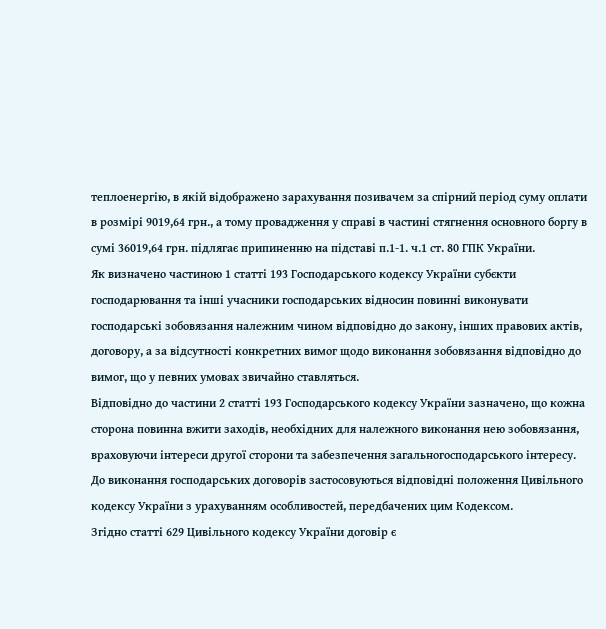теплоенергію, в якій відображено зарахування позивачем за спірний період суму оплати в розмірі 9019,64 грн., а тому провадження у справі в частині стягнення основного боргу в сумі 36019,64 грн. підлягає припиненню на підставі п.1-1. ч.1 ст. 80 ГПК України.
Як визначено частиною 1 статті 193 Господарського кодексу України субєкти господарювання та інші учасники господарських відносин повинні виконувати господарські зобовязання належним чином відповідно до закону, інших правових актів, договору, а за відсутності конкретних вимог щодо виконання зобовязання відповідно до вимог, що у певних умовах звичайно ставляться.
Відповідно до частини 2 статті 193 Господарського кодексу України зазначено, що кожна сторона повинна вжити заходів, необхідних для належного виконання нею зобовязання, враховуючи інтереси другої сторони та забезпечення загальногосподарського інтересу.
До виконання господарських договорів застосовуються відповідні положення Цивільного кодексу України з урахуванням особливостей, передбачених цим Кодексом.
Згідно статті 629 Цивільного кодексу України договір є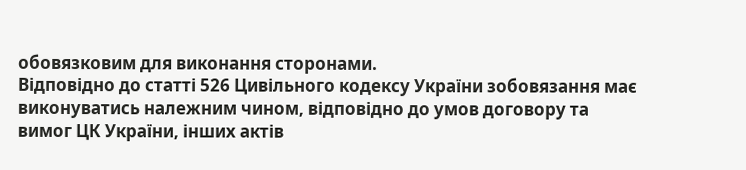обовязковим для виконання сторонами.
Відповідно до статті 526 Цивільного кодексу України зобовязання має виконуватись належним чином, відповідно до умов договору та вимог ЦК України, інших актів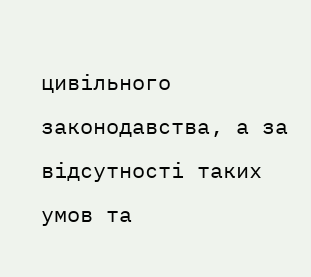цивільного законодавства, а за відсутності таких умов та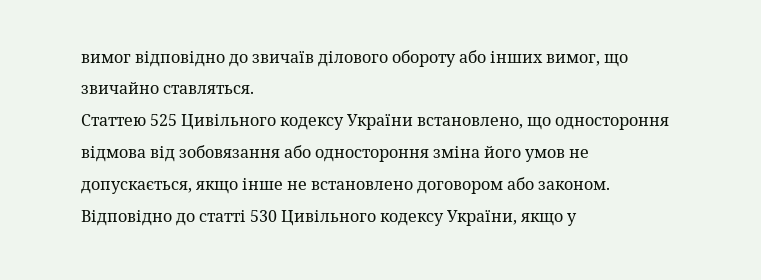вимог відповідно до звичаїв ділового обороту або інших вимог, що звичайно ставляться.
Статтею 525 Цивільного кодексу України встановлено, що одностороння відмова від зобовязання або одностороння зміна його умов не допускається, якщо інше не встановлено договором або законом.
Відповідно до статті 530 Цивільного кодексу України, якщо у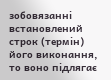зобовязанні встановлений строк (термін) його виконання, то воно підлягає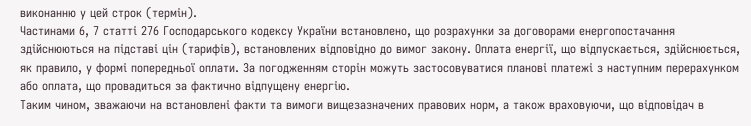виконанню у цей строк (термін).
Частинами 6, 7 статті 276 Господарського кодексу України встановлено, що розрахунки за договорами енергопостачання здійснюються на підставі цін (тарифів), встановлених відповідно до вимог закону. Оплата енергії, що відпускається, здійснюється, як правило, у формі попередньої оплати. За погодженням сторін можуть застосовуватися планові платежі з наступним перерахунком або оплата, що провадиться за фактично відпущену енергію.
Таким чином, зважаючи на встановлені факти та вимоги вищезазначених правових норм, а також враховуючи, що відповідач в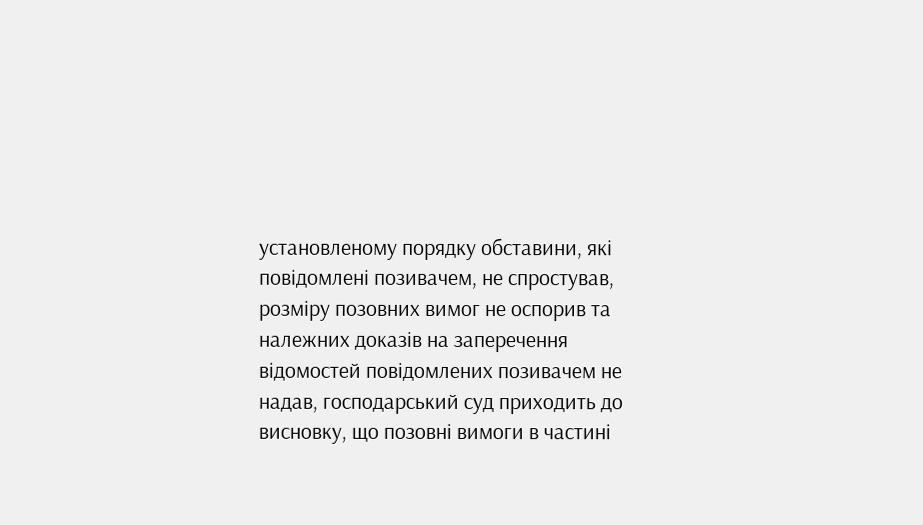установленому порядку обставини, які повідомлені позивачем, не спростував, розміру позовних вимог не оспорив та належних доказів на заперечення відомостей повідомлених позивачем не надав, господарський суд приходить до висновку, що позовні вимоги в частині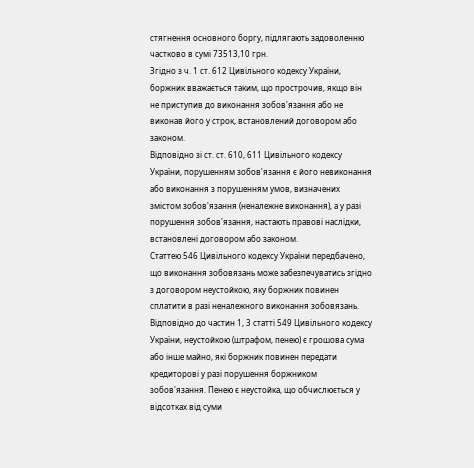стягнення основного боргу, підлягають задоволенню частково в сумі 73513,10 грн.
Згідно з ч. 1 ст. 612 Цивільного кодексу України, боржник вважається таким, що прострочив, якщо він не приступив до виконання зобов'язання або не виконав його у строк, встановлений договором або законом.
Відповідно зі ст. ст. 610, 611 Цивільного кодексу України, порушенням зобов'язання є його невиконання або виконання з порушенням умов, визначених змістом зобов'язання (неналежне виконання), а у разі порушення зобов'язання, настають правові наслідки, встановлені договором або законом.
Статтею 546 Цивільного кодексу України передбачено, що виконання зобовязань може забезпечуватись згідно з договором неустойкою, яку боржник повинен сплатити в разі неналежного виконання зобовязань.
Відповідно до частин 1, 3 статті 549 Цивільного кодексу України, неустойкою (штрафом, пенею) є грошова сума або інше майно, які боржник повинен передати кредиторові у разі порушення боржником зобов'язання. Пенею є неустойка, що обчислюється у відсотках від суми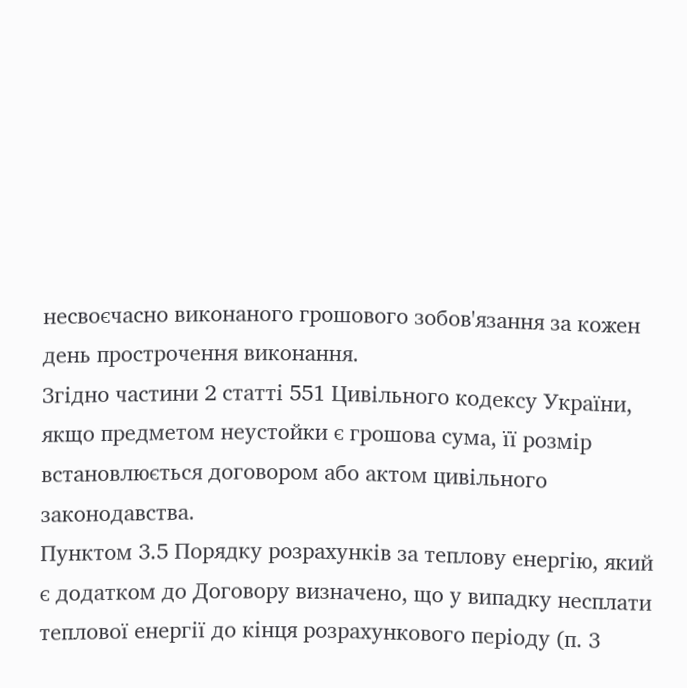несвоєчасно виконаного грошового зобов'язання за кожен день прострочення виконання.
Згідно частини 2 статті 551 Цивільного кодексу України, якщо предметом неустойки є грошова сума, її розмір встановлюється договором або актом цивільного законодавства.
Пунктом 3.5 Порядку розрахунків за теплову енергію, який є додатком до Договору визначено, що у випадку несплати теплової енергії до кінця розрахункового періоду (п. 3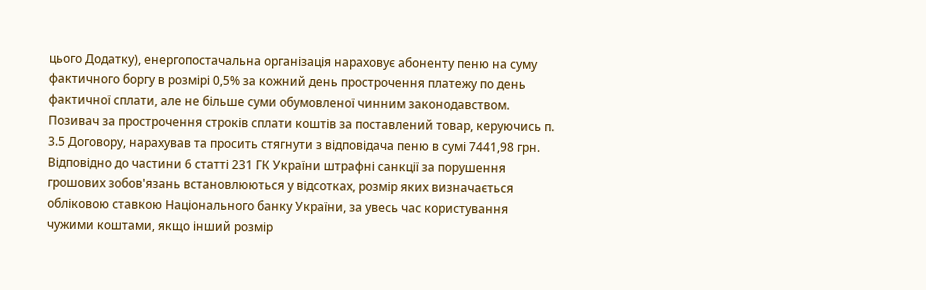цього Додатку), енергопостачальна організація нараховує абоненту пеню на суму фактичного боргу в розмірі 0,5% за кожний день прострочення платежу по день фактичної сплати, але не більше суми обумовленої чинним законодавством.
Позивач за прострочення строків сплати коштів за поставлений товар, керуючись п. 3.5 Договору, нарахував та просить стягнути з відповідача пеню в сумі 7441,98 грн.
Відповідно до частини 6 статті 231 ГК України штрафні санкції за порушення грошових зобов'язань встановлюються у відсотках, розмір яких визначається обліковою ставкою Національного банку України, за увесь час користування чужими коштами, якщо інший розмір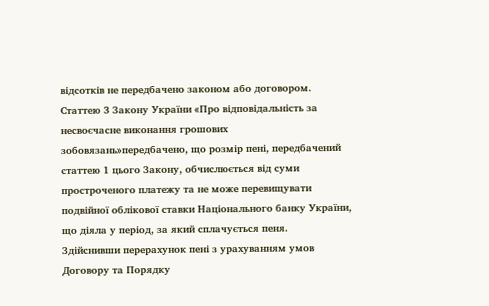відсотків не передбачено законом або договором.
Статтею 3 Закону України «Про відповідальність за несвоєчасне виконання грошових зобовязань»передбачено, що розмір пені, передбачений статтею 1 цього Закону, обчислюється від суми простроченого платежу та не може перевищувати подвійної облікової ставки Національного банку України, що діяла у період, за який сплачується пеня.
Здійснивши перерахунок пені з урахуванням умов Договору та Порядку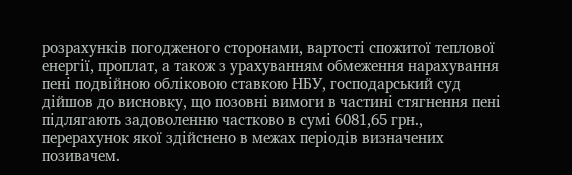розрахунків погодженого сторонами, вартості спожитої теплової енергії, проплат, а також з урахуванням обмеження нарахування пені подвійною обліковою ставкою НБУ, господарський суд дійшов до висновку, що позовні вимоги в частині стягнення пені підлягають задоволенню частково в сумі 6081,65 грн., перерахунок якої здійснено в межах періодів визначених позивачем.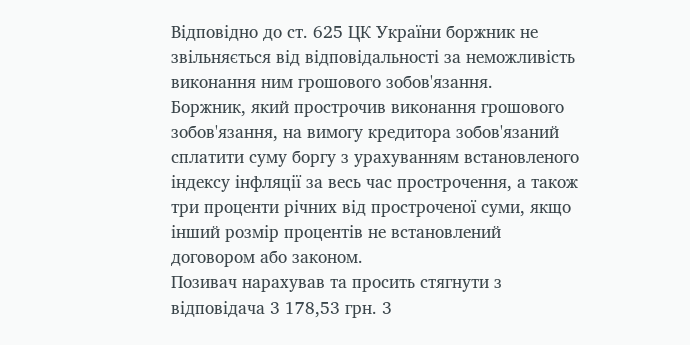Відповідно до ст. 625 ЦК України боржник не звільняється від відповідальності за неможливість виконання ним грошового зобов'язання.
Боржник, який прострочив виконання грошового зобов'язання, на вимогу кредитора зобов'язаний сплатити суму боргу з урахуванням встановленого індексу інфляції за весь час прострочення, а також три проценти річних від простроченої суми, якщо інший розмір процентів не встановлений договором або законом.
Позивач нарахував та просить стягнути з відповідача 3 178,53 грн. 3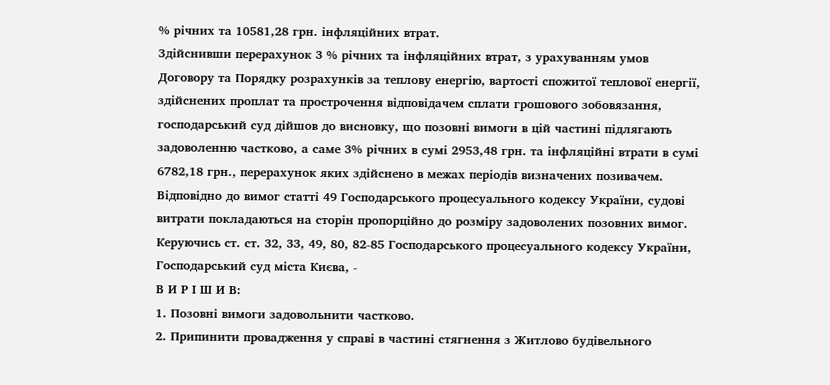% річних та 10581,28 грн. інфляційних втрат.
Здійснивши перерахунок 3 % річних та інфляційних втрат, з урахуванням умов Договору та Порядку розрахунків за теплову енергію, вартості спожитої теплової енергії, здійснених проплат та прострочення відповідачем сплати грошового зобовязання, господарський суд дійшов до висновку, що позовні вимоги в цій частині підлягають задоволенню частково, а саме 3% річних в сумі 2953,48 грн. та інфляційні втрати в сумі 6782,18 грн., перерахунок яких здійснено в межах періодів визначених позивачем.
Відповідно до вимог статті 49 Господарського процесуального кодексу України, судові витрати покладаються на сторін пропорційно до розміру задоволених позовних вимог.
Керуючись ст. ст. 32, 33, 49, 80, 82-85 Господарського процесуального кодексу України, Господарський суд міста Києва, -
В И Р І Ш И В:
1. Позовні вимоги задовольнити частково.
2. Припинити провадження у справі в частині стягнення з Житлово будівельного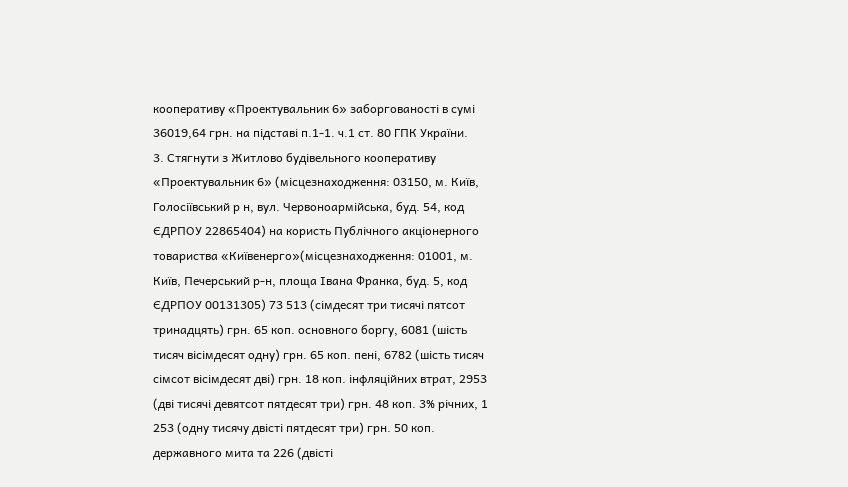кооперативу «Проектувальник 6» заборгованості в сумі 36019,64 грн. на підставі п.1-1. ч.1 ст. 80 ГПК України.
3. Стягнути з Житлово будівельного кооперативу «Проектувальник 6» (місцезнаходження: 03150, м. Київ, Голосіївський р н, вул. Червоноармійська, буд. 54, код ЄДРПОУ 22865404) на користь Публічного акціонерного товариства «Київенерго»(місцезнаходження: 01001, м. Київ, Печерський р-н, площа Івана Франка, буд. 5, код ЄДРПОУ 00131305) 73 513 (сімдесят три тисячі пятсот тринадцять) грн. 65 коп. основного боргу, 6081 (шість тисяч вісімдесят одну) грн. 65 коп. пені, 6782 (шість тисяч сімсот вісімдесят дві) грн. 18 коп. інфляційних втрат, 2953 (дві тисячі девятсот пятдесят три) грн. 48 коп. 3% річних, 1 253 (одну тисячу двісті пятдесят три) грн. 50 коп. державного мита та 226 (двісті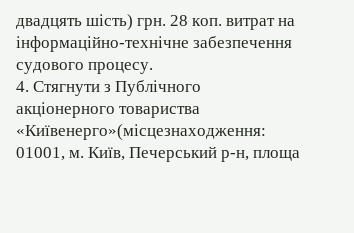двадцять шість) грн. 28 коп. витрат на інформаційно-технічне забезпечення судового процесу.
4. Стягнути з Публічного акціонерного товариства «Київенерго»(місцезнаходження: 01001, м. Київ, Печерський р-н, площа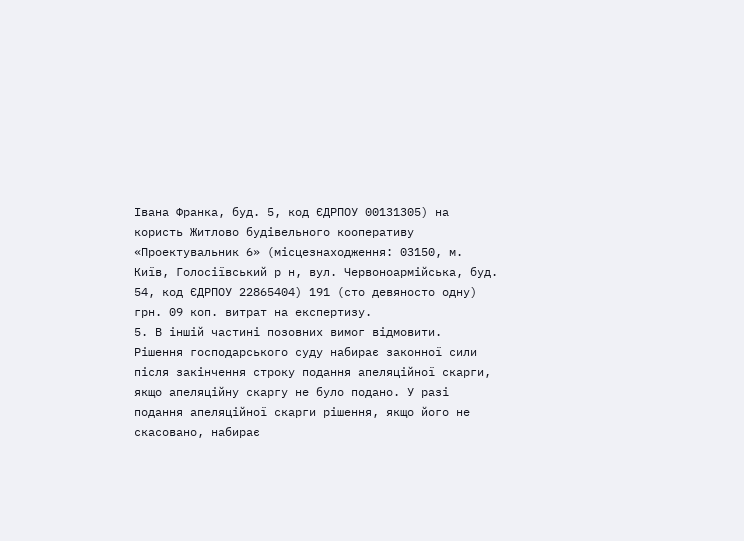Івана Франка, буд. 5, код ЄДРПОУ 00131305) на користь Житлово будівельного кооперативу «Проектувальник 6» (місцезнаходження: 03150, м. Київ, Голосіївський р н, вул. Червоноармійська, буд. 54, код ЄДРПОУ 22865404) 191 (сто девяносто одну) грн. 09 коп. витрат на експертизу.
5. В іншій частині позовних вимог відмовити.
Рішення господарського суду набирає законної сили після закінчення строку подання апеляційної скарги, якщо апеляційну скаргу не було подано. У разі подання апеляційної скарги рішення, якщо його не скасовано, набирає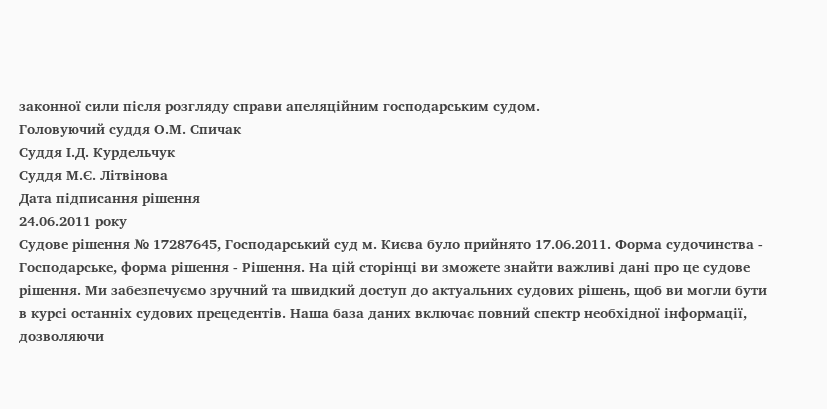законної сили після розгляду справи апеляційним господарським судом.
Головуючий суддя О.М. Спичак
Суддя І.Д. Курдельчук
Суддя М.Є. Літвінова
Дата підписання рішення
24.06.2011 року
Судове рішення № 17287645, Господарський суд м. Києва було прийнято 17.06.2011. Форма судочинства - Господарське, форма рішення - Рішення. На цій сторінці ви зможете знайти важливі дані про це судове рішення. Ми забезпечуємо зручний та швидкий доступ до актуальних судових рішень, щоб ви могли бути в курсі останніх судових прецедентів. Наша база даних включає повний спектр необхідної інформації, дозволяючи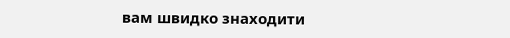вам швидко знаходити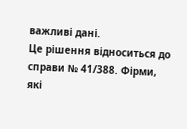важливі дані.
Це рішення відноситься до справи № 41/388. Фірми, які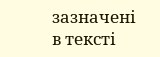зазначені в тексті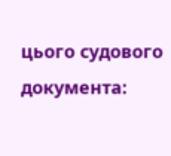цього судового документа: